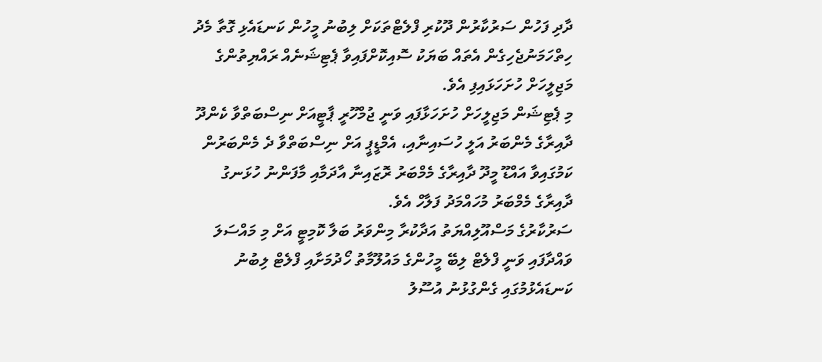ދާދި ފަހުން ސަރުކާރުން ދޫކުރި ފްލެޓްތަކަށް ލިބުނު މީހުން ކަނޑައެޅި ގޮތާ މެދު ހިތްހަމަނުޖެހިގެން އެތައް ބަޔަކު ސޮއިކޮށްފައިވާ ޕެޓިޝަނެއް ރައްޔިތުންގެ މަޖިލީހަށް ހުށަހަޅައިފި އެވެ.
މި ޕެޓިޝަން މަޖިލީހަށް ހުށަހަޅާފައި ވަނީ ޖުމްހޫރީ ޕާޓީއަށް ނިސްބަތްވާ ކެންދޫ ދާއިރާގެ މެންބަރު އަލީ ހުސައިނާއި، އެމްޑީޕީ އަށް ނިސްބަތްވާ ދެ މެންބަރުން ކަމުގައިވާ އައްޑޫ މީދޫ ދާއިރާގެ މެމްބަރު ރޮޒައިނާ އާދަމާއި މާފަންނު ހުޅަނގު ދާއިރާގެ މެމްބަރު މުހައްމަދު ފަލާހް އެވެ.
ސަރުކާރުގެ މަސްއޫލިއްޔަތު އަދާކުރާ މިންވަރު ބަލާ ކޮމިޓީ އަށް މި މައްސަލަ ވައްދާފައި ވަނީ ފްލެޓް ލިބޭ މީހުންގެ މައުލޫމާތު ހޯދުމަށާއި ފްލެޓް ލިބުނު ކަނޑައެޅުމުގައި ގެންގުޅުނު އުސޫލު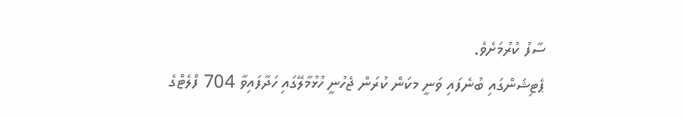ސާފު ކުރުމަށެވެ.
ޕެޓިޝަންގައި ބުނެފައި ވަނީ މކަން ކުރަން ޖެހުނީ ހުޅުމާލޭގައި ހަދާފައިވާ 704 ފްލެޓްގެ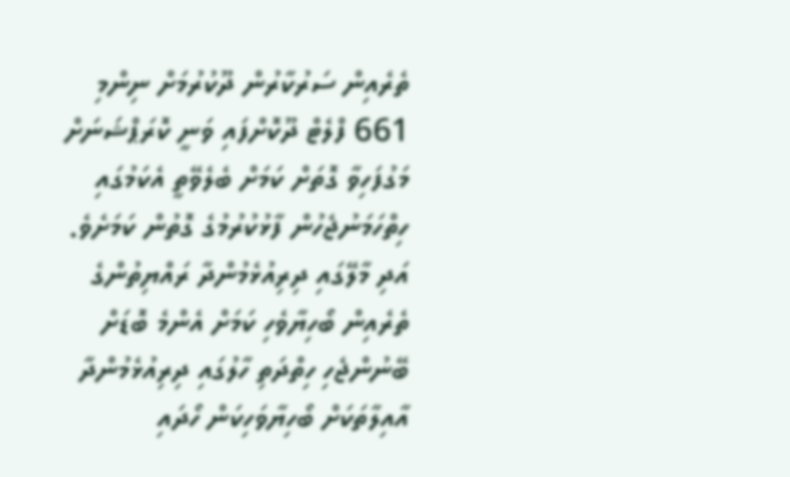ތެރެއިން ސަރުކާރުން ދޫކުރުމަށް ނިންމި 661 ފްލެޓް ދޫކޮށްފައި ވަނީ ކޮރަޕްޝަނަށް މަގުފަހިވާ ގޮތަށް ކަމަށް ބެލެވޭތީ އެކަމުގައި ހިތްހަމަނުޖެހުން ފާޅުކުރުމުގެ ގޮތުން ކަމަށެވެ.
އަދި މާލޭގައި ދިރިއުޅެމުންދާ ރައްޔިތުންގެ ތެރެއިން ބޯހިޔާވެހި ކަމަށް އެންމެ ބޮޑަށް ބޭނުންޖެހި ހިތްދަތި ހާލުގައި ދިރިއުޅެމުންދާ އާއިލާތަކަށް ބޯހިޔާވަހިކަން ހޯދައި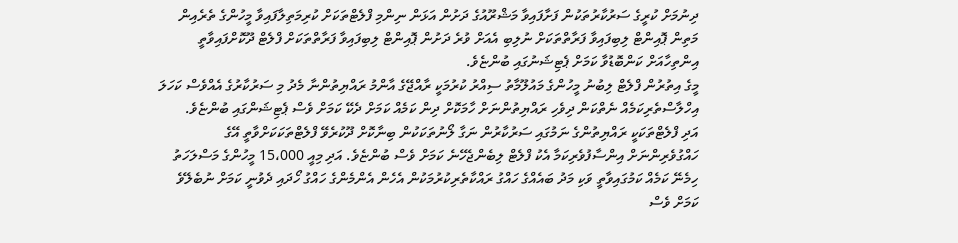ދިނުމަށް ކުރީގެ ސަރުކާރުތަކުން ފަށާފައިވާ މަޝްރޫއުގެ ދަށުން އަޅަން ނިންމި ފްލެޓްތަކަށް ކުރިމަތިލާފައިވާ މީހުންގެ ތެރެއިން މަތިން ޕޮއިންޓް ލިބިފައިވާ ފަރާތްތަކަށް ނުލިބި އެއަށް ވުރެ ދަށުން ޕޮއިންޓް ލިބިފައިވާ ފަރާތްތަކަށް ފްލެޓް ދޫކޮށްފައިވާތީ އިންތިހާއަށް ކަންބޮޑުވާ ކަމަށް ޕެޓިޝަނުގައި ބުންޏެވެ.
މީގެ އިތުރުން ފްލެޓް ލިބުނު މީހުންގެ މައުލޫމާތު ސިއްރު ކުރުމަކީ ރާއްޖޭގެ އާންމު ރައްޔިތުންނާ މެދު މި ސަރުކާރުގެ އެއްވެސް ކަހަލަ އިހްލާސްތެރިކަމެއް ނެތްކަން ދިވެހި ރައްޔިތުންނަށް ހާމަކޮށް ދިން ކަމެއް ކަމަށް ދެކޭ ކަމަށް ވެސް ޕެޓިޝަންގައި ބުންޏެވެ.
އަދި ފްލެޓްތަކަކީ ރައްޔިތުންގެ ނަމުގައި ސަރުކާރުން ނަގާ ލޯނުތަކަކުން ބިނާކޮށް ދޫކުރެވޭ ފްލެޓްތަކަކަށްވާތީ އޭގެ ހައްގުވެރިންނަށް އިންސާފުވެރިކަމާ އެކު ފްލެޓް ލިބެންޖެހޭނެ ކަމަށް ވެސް ބުންޏެވެ. އަދި މިއީ 15،000 މީހުންގެ މަސްލަހަތު ހިމެނޭ ކަމެއް ކަމުގައިވާތީ ވަކި މަދު ބައެއްގެ ހައްގު ރައްކާތެރިކުރުމަކުން އެހެން އެންމެންގެ ހައްގު ހޯދައި ދެވުނީ ކަމަށް ނުބެލޭވެ ކަމަށް ވެސް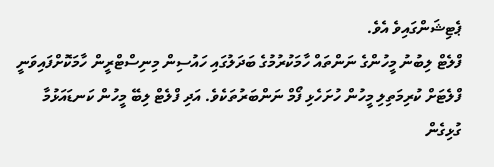ޕެޓިޝަންގައިވެ އެވެ.
ފްލެޓް ލިބުނު މީހުންގެ ނަންތައް ހާމަކުރުމުގެ ބަދަލުގައި ހައުސިން މިނިސްޓްރީން ހާމަކޮށްފައިވަނީ ފްލެޓަށް ކުރިމަތިލި މީހުން ހުށަހެޅި ފޯމް ނަންބަރުތަކެވެ. އަދި ފްލެޓް ލިބޭ މީހުން ކަނޑައަޅުމާ ގުޅިގެން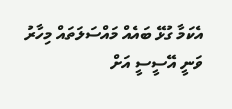އެކަމާ ގުޅޭ ބައެއް މައްސަލަތައް މިހާރު ވަނީ އޭސީސީ އަށް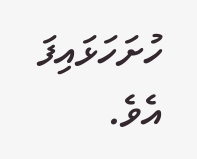ހުށަހަޅައިފަ އެވެ.